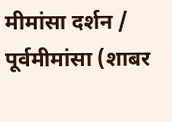मीमांसा दर्शन / पूर्वमीमांसा (शाबर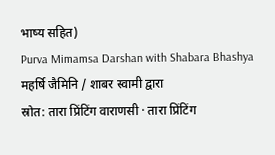भाष्य सहित)
Purva Mimamsa Darshan with Shabara Bhashya
महर्षि जैमिनि / शाबर स्वामी द्वारा
स्रोत: तारा प्रिंटिंग वाराणसी · तारा प्रिंटिंग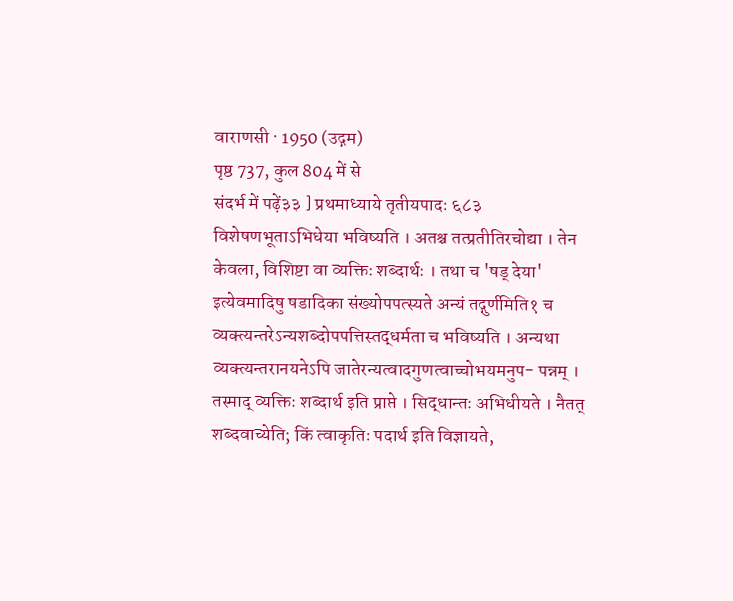वाराणसी · 1950 (उद्गम)
पृष्ठ 737, कुल 804 में से
संदर्भ में पढ़ें३३ ] प्रथमाध्याये तृतीयपादः ६८३ विशेषणभूताऽभिधेया भविष्यति । अतश्च तत्प्रतीतिरचोद्या । तेन केवला, विशिष्टा वा व्यक्तिः शब्दार्थः । तथा च 'षड् देया' इत्येवमादिषु षडादिका संख्योपपत्स्यते अन्यं तद्गुर्णमिति१ च व्यक्त्यन्तरेऽन्यशब्दोपपत्तिस्तद्धर्मता च भविष्यति । अन्यथा व्यक्त्यन्तरानयनेऽपि जातेरन्यत्वादगुणत्वाच्चोभयमनुप- पन्नम् । तस्माद् व्यक्तिः शब्दार्थ इति प्राप्ते । सिद्धान्तः अभिधीयते । नैतत् शब्दवाच्येति; किं त्वाकृतिः पदार्थ इति विज्ञायते,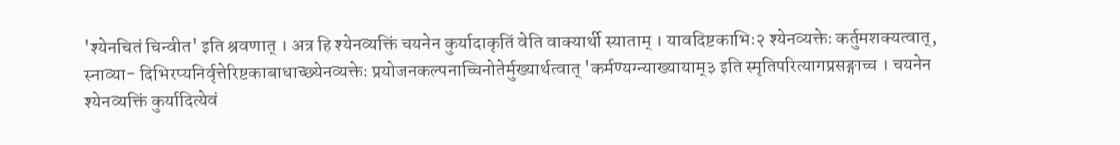'श्येनचितं चिन्वीत' इति श्रवणात् । अत्र हि श्येनव्यक्तिं चयनेन कुर्यादाकृतिं वेति वाक्यार्थी स्याताम् । यावदिष्टकाभिः२ श्येनव्यक्तेः कर्तुमशक्यत्वात्, स्नाव्या- दिभिरप्यनिर्वृत्तेरिष्टकाबाधाच्छ्येनव्यक्तेः प्रयोजनकल्पनाच्चिनोतेर्मुख्यार्थत्वात् 'कर्मण्यग्न्याख्यायाम्३ इति स्मृतिपरित्यागप्रसङ्गाच्च । चयनेन श्येनव्यक्तिं कुर्यादित्येवं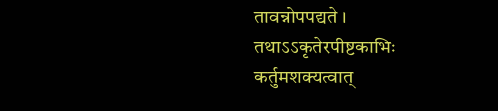तावन्नोपपद्यते । तथाऽऽकृतेरपीष्टकाभिः कर्तुमशक्यत्वात्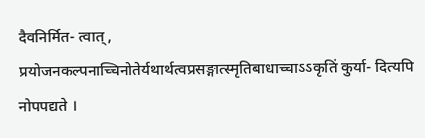दैवनिर्मित- त्वात्, प्रयोजनकल्पनाच्चिनोतेर्यथार्थत्वप्रसङ्गात्स्मृतिबाधाच्चाऽऽकृतिं कुर्या- दित्यपि नोपपद्यते ।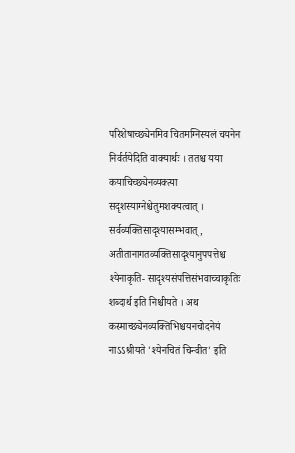परिशेषाच्छ्येनमिव चितमग्निस्यलं चयनेन निर्वर्तयेदिति वाक्यार्थः । ततश्च यया कयाचिच्छ्येनव्यक्त्या सदृशस्याग्नेश्चेतुमशक्यत्वात् । सर्वव्यक्तिसादृश्यासम्भवात्, अतीतानागतव्यक्तिसादृश्यानुपपत्तेश्च श्येनाकृति- सादृश्यसंपत्तिसंभवाच्चाकृतिः शब्दार्थ इति निश्चीयते । अथ कस्माच्छ्येनव्यक्तिभिश्चयनचोदनेयं नाऽऽश्रीयते 'श्येनचितं चिन्वीत' इति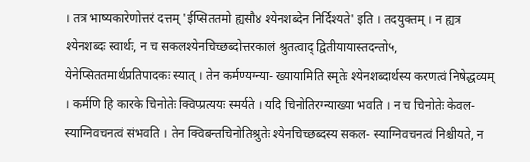। तत्र भाष्यकारेणोत्तरं दत्तम् 'ईप्सिततमो ह्यसौ४ श्येनशब्देन निर्दिश्यते' इति । तदयुक्तम् । न ह्यत्र श्येनशब्दः स्वार्थः, न च सकलश्येनचिच्छब्दोत्तरकालं श्रुतत्वाद् द्वितीयायास्तदन्तो५, येनेप्सिततमार्थप्रतिपादकः स्यात् । तेन कर्मण्यग्न्या- ख्यायामिति स्मृतेः श्येनशब्दार्थस्य करणत्वं निषेद्धव्यम् । कर्मणि हि कारके चिनोतेः क्विप्प्रत्ययः स्मर्यते । यदि चिनोतिरग्न्याख्या भवति । न च चिनोतेः केवल- स्याग्निवचनत्वं संभवति । तेन क्विबन्तचिनोतिश्रुतेः श्येनचिच्छब्दस्य सकल- स्याग्निवचनत्वं निश्चीयते, न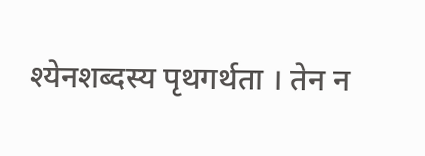श्येनशब्दस्य पृथगर्थता । तेन न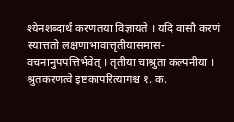श्येनशब्दार्थं करणतया विज्ञायते । यदि वासौ करणं स्यात्ततो लक्षणाभावात्तृतीयासमास- वचनानुपपत्तिर्भवेत् । तृतीया चाश्रुता कल्पनीया । श्रुतकरणत्वे इष्टकापरित्यागश्च १. क.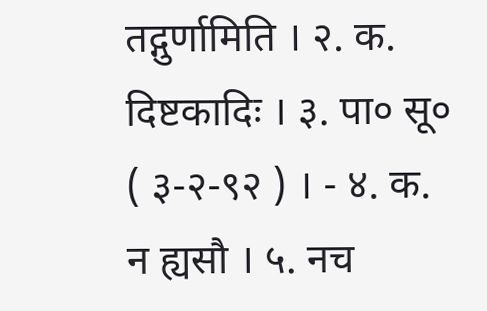तद्गुर्णामिति । २. क. दिष्टकादिः । ३. पा० सू० ( ३-२-९२ ) । - ४. क. न ह्यसौ । ५. नच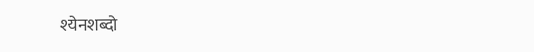श्येनशब्दो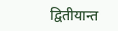द्वितीयान्त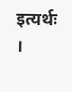इत्यर्थः ।